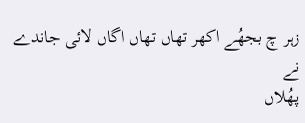زہر چ بجھُے اکھر تھاں تھاں اگاں لائی جاندے نے
پھُلاں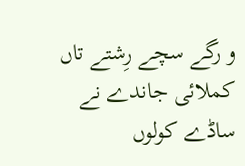و رگے سچے رِشتے تاں کملائی جاندے نے
ساڈے کولوں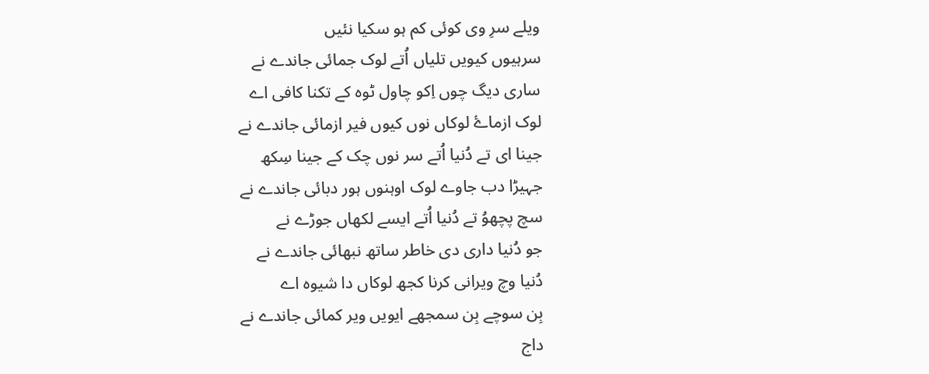ویلے سرِ وی کوئی کم ہو سکیا نئیں
سرہیوں کیویں تلیاں اُتے لوک جمائی جاندے نے
ساری دیگ چوں اِکو چاول ٹوہ کے تکنا کافی اے
لوک ازماۓ لوکاں نوں کیوں فیر ازمائی جاندے نے
جینا ای تے دُنیا اُتے سر نوں چک کے جینا سِکھ
جہیڑا دب جاوے لوک اوہنوں ہور دبائی جاندے نے
سچ پچھوُ تے دُنیا اُتے ایسے لکھاں جوڑے نے
جو دُنیا داری دی خاطر ساتھ نبھائی جاندے نے
دُنیا وچ ویرانی کرنا کجھ لوکاں دا شیوہ اے
بِن سوچے بِن سمجھے ایویں ویر کمائی جاندے نے
داج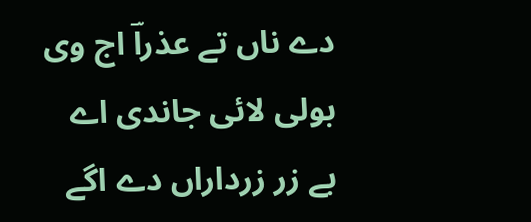دے ناں تے عذراؔ اج وی بولی لائی جاندی اے
بے زر زرداراں دے اگے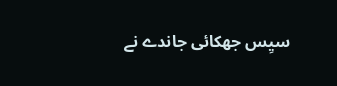سیِس جھکائی جاندے نے